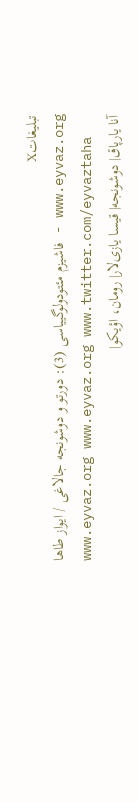تبليغاتX
www.eyvaz.org - فاشیزم مئتودولوگییاسی (3): دورتو و دوشونجه جالاغی / ایواز طاها
www.eyvaz.org www.eyvaz.org www.twitter.com/eyvaztaha
آنا یارپاق| دوشونجه| قیسا یازی‌لار| رومان، اؤیکو|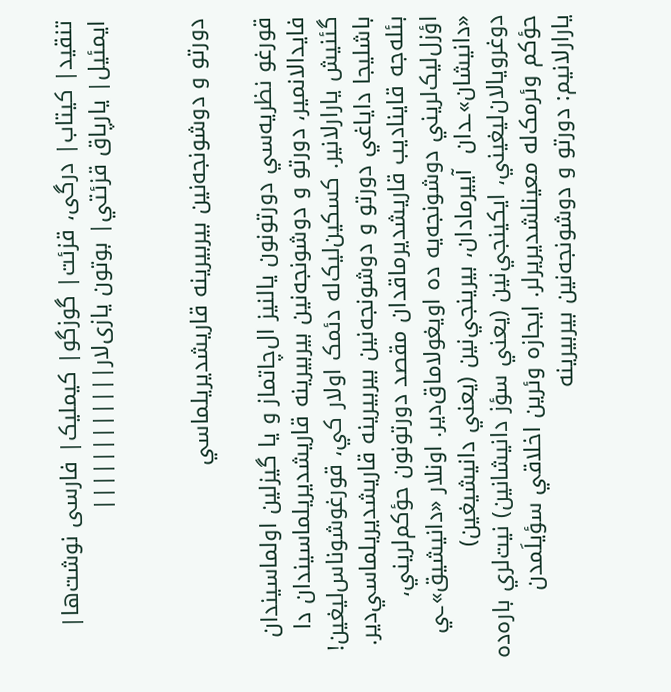تنقید| کیتاب| درگی، قزئت| گوزگو| کیملیک| فارسی نوشت‌ها| ایمئیل| يارپاق قزئتي| بوتون یازی‌لار||||||||||||


دورتو و دوشونجه‌نين بيربيرينه قاريشديريلماسي

قورغو نظريه‌سي دورتونون يالنيز ال‌چاتماز و يا گيزلين اولماسيندان فايدا‌لانمير، دورتو و دوشونجه‌نين بيربيرينه قاريشديريلماسيندان دا گئنيش يارارلانير. کسکين‌ليک‌له دئمک اولار کي، قورغوشوناس‌ليغين! باشليجا داياغي دورتو و دوشونجه‌نين بيربيرينه قاريشديريلماسي‌دير. بئله‌جه قايناديب قاريشديرماقدان مقصد دورتونون حؤکم‌لريني، اؤزل‌ليک‌لريني دوشونجه‌يه ده اويغولاماق‌دير. اونلار «دانيشيق»ـي «دانيشان»ـدان  آييرما‌دان، بيرينجي‌نين (يعني دانيشيغين) دوغرويالان‌ليغيني، ايکينجي‌نين (يعني سؤز دانيشانين) نيت‌لري باره‌ده حؤکم وئرمک‌له معينلشديريرلر. ايجازه وئرين اخلاقي سؤيلَمدن يارارلانيم: دورتو و دوشونجه‌نين بيربيرينه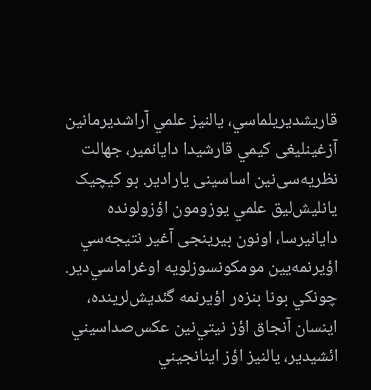قاريشديريلماسي، يالنيز علمي آراشديرمانین آزغینلیغی کيمي قارشيدا دايانمير، جهالت نظریه‌سی‌نین اساسینی یارادیر. بو کيچيک يانليش‌ليق علمي يوزومون اؤزولونده دايانيرسا، اونون بیرینجی آغیر نتيجه‌سي اؤيرنمه‌يين مومکونسوزلويه اوغراماسي‌دير. چونکي بونا بنزه‌ر اؤيرنمه گئديش‌لرينده، اينسان آنجاق اؤز نيتي‌نين عکس‌صداسيني ائشيدير، يالنيز اؤز اينانجيني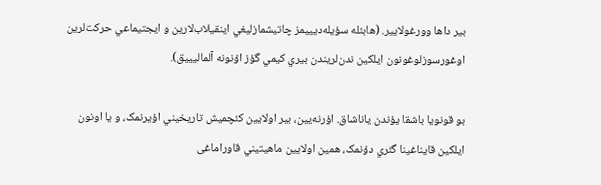بير داها وورغولاییر. (هابئله سؤيله‌ديييمز چاتيشمازليغي اينقيلاب‌لارين و ايجتيماعي حرکت‌لرين اوغورسوزلوغونون ايلکين ندن‌لريندن بيري کيمي گؤز اؤنونه آلماليييق).

بو قونويا باشقا يؤندن ياناشاق. اؤرنه‌يين، بير اولايين کئچميش تاريخيني اؤيرنمک، و يا اونون ايلکين قايناغينا گئري دؤنمک، همين اولايين ماهيتيني قاوراماغی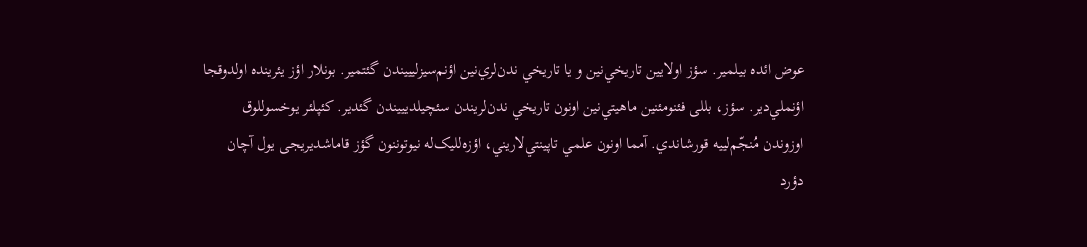عوض ائده بيلمير. سؤز اولايین تاريخي‌نين و يا تاريخي ندن‌لري‌نين اؤنم‌سيزليييندن گئتمير. بونلار اؤز يئرينده اولدوقجا اؤنملي‌دير. سؤز، بللی فئنومئنين ماهيتي‌نين اونون تاريخي ندن‌لريندن سئچيلديييندن گئدير. کئپلئر يوخسوللوق اوزوندن مُنجّم‌لييه قورشاندي. آمما اونون علمي تاپینتي‌لاريني، اؤزه‌لليک‌له نيوتوننون گؤز قاماشدیریجی يول آچان دؤرد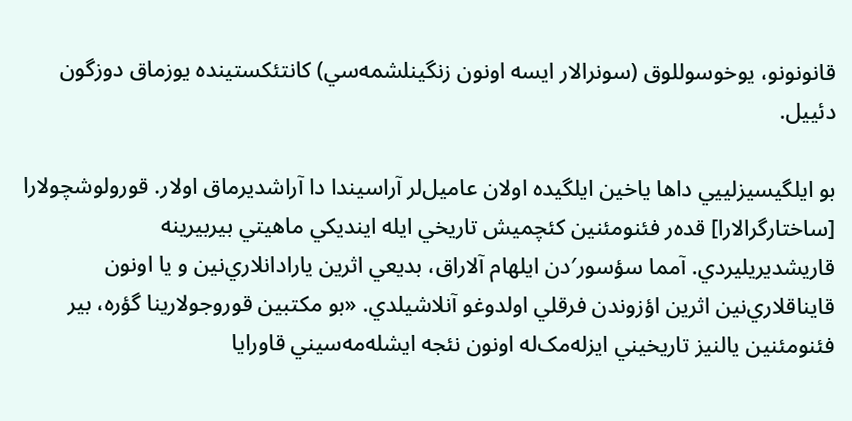قانونونو، يوخوسوللوق (سونرالار ايسه اونون زنگينلشمه‌سي) کانتئکستينده يوزماق دوزگون دئييل.

بو ايلگيسيزلييي داها ياخين ايلگيده اولان عاميل‌لر آراسيندا دا آراشديرماق اولار. قورولوشچولارا [ساختارگرالارا] قده‌ر فئنومئنين کئچميش تاريخي ايله اينديکي ماهيتي بيربيرينه قاريشديريليردي. آمما سؤسور′دن ايلهام آلاراق، بديعي اثرين يارادانلاري‌نين و يا اونون قايناقلاري‌نين اثرين اؤزوندن فرقلي اولدوغو آنلاشيلدي. «بو مکتبين قوروجولارينا گؤره، بير فئنومئنين يالنيز تاريخيني ايزله‌مک‌له اونون نئجه ايشله‌مه‌سيني قاورايا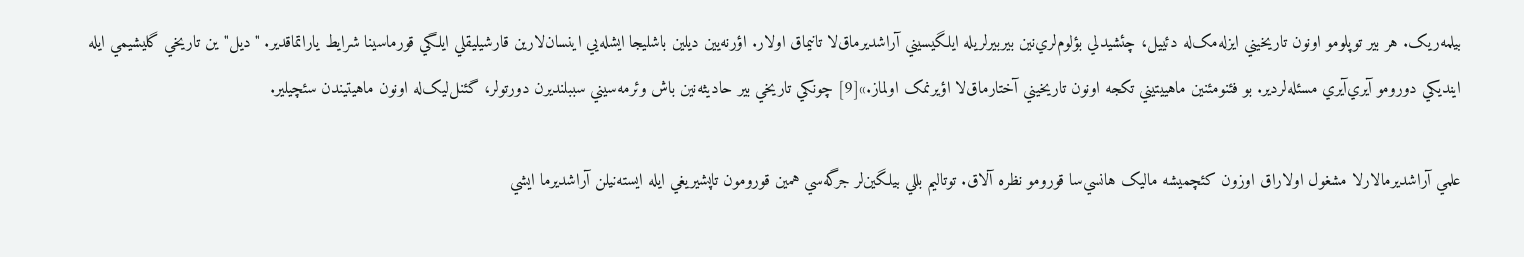بيلمه‌ريک. هر بير توپلومو اونون تاريخيني ايزله‌مک‌له دئييل، چئشيدلي بؤلوم‌لري‌نين بيربيرلريله ايلگيسيني آراشديرماق‌لا تانيماق اولار. اؤرنه‌يين ديلين باشليجا ايشله‌يي اينسان‌لارين قارشيليقلي ايلگي قورماسينا شرايط ياراتماقدير. "ديل"ين تاريخي گليشيمي ايله اينديکي دورومو آيري‌آيري مسئله‌لردير. بو فئنومئنين ماهييتيني تکجه اونون تاريخيني آختارماق‌لا اؤيرنمک اولماز.»[9] چونکي تاريخي بير حاديثه‌نين باش وئرمه‌سيني سببلنديرن دورتو‌لر، گئنل‌ليک‌له اونون ماهيتيندن سئچيلير.

علمي آراشديرمالارلا مشغول اولاراق اوزون کئچميشه ماليک هانسي‌سا قورومو نظره آلاق. توتاليم بللي بيلگين‌لر جرگه‌سي همين قورومون تاپشيريغي ايله ايسته‌نيلن آراشديرما ايشي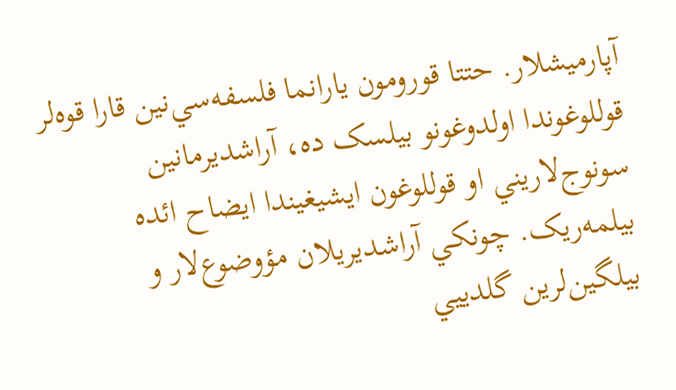آپارميشلار. حتتا قورومون يارانما فلسفه‌سي‌نين قارا قوه‌لر قوللوغوندا اولدوغونو بيلسک ده، آراشديرمانين سونوج‌لاريني او قوللوغون ايشيغيندا ايضاح ائده بيلمه‌ريک. چونکي آراشديريلان مؤوضوع‌لار و بيلگين‌لرين گلدييي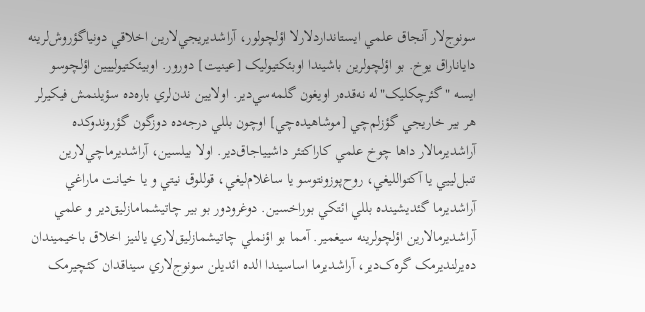سونوج‌لار آنجاق علمي ايستانداردلارلا اؤلچولور، آراشديريجي‌لارين اخلاقي دونياگؤروش‌لرينه داياناراق يوخ. بو اؤلچولرين باشيندا اوبئکتيوليک [عينيت] دورور. اوبيئکتيولييين اؤلچوسو ايسه "گئرچکليک"له نه‌قده‌ر اويغون گلمه‌سي‌دير. اولايين ندن‌لري باره‌ده سؤيلنمش فيکيرلر هر بير خاريجي گؤزلم‌چي [موشاهيده‌چي] اوچون بللي درجه‌ده دوزگون گؤروندوکده آراشديرما‌لار داها چوخ علمي کاراکتئر داشييا‌جاق‌دير. اولا بيلسين، آراشديرماچي‌لارين تنبل‌لييي يا آکتوالليغي، روح‌پوزونتوسو يا ساغلام‌ليغي، قوللوق نيتي و يا خيانت ماراغي آراشديرما گئديشينده بللي ائتکي بوراخسين. دوغرودور بو بير چاتيشمامازليق‌دير و علمي آراشديرما‌لارين اؤلچولرينه سيغمير. آمما بو اؤنملي چاتيشمازليق‌لاري يالنيز اخلاق باخيميندان ده‌يرلنديرمک گره‌ک‌دير، آراشديرما اساسيندا الده ائديلن سونوج‌لاري سيناقدان کئچيرمک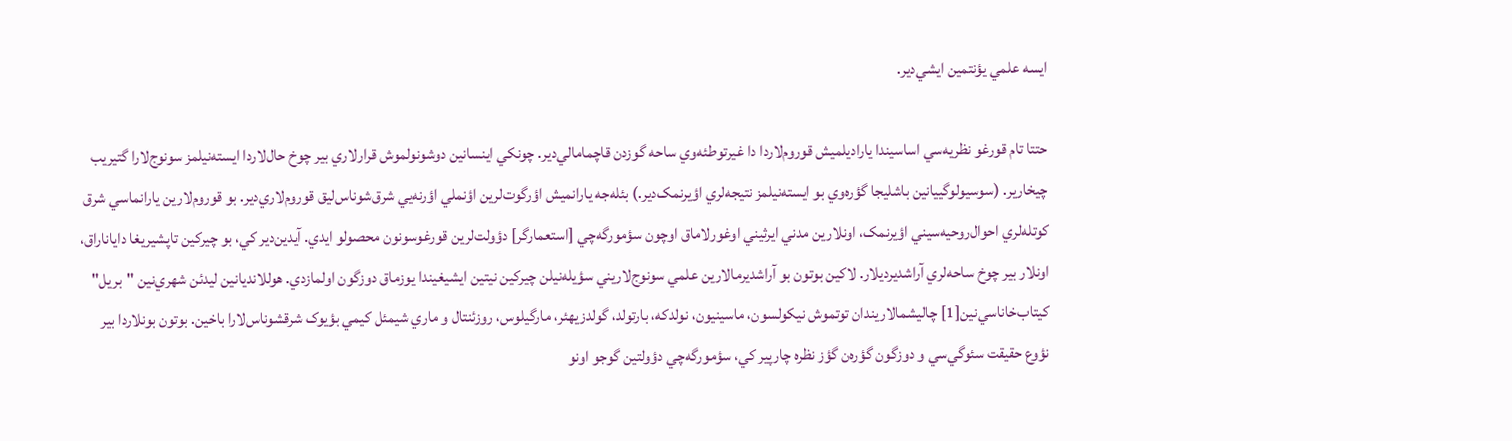ايسه علمي يؤنتمين ايشي‌دير.

حتتا تام قورغو نظريه‌سي اساسيندا ياراديلميش قوروم‌لاردا دا غيرتوطئه‌وي ساحه گوزدن قاچمامالي‌دير. چونکي اينسانين دوشونولموش قرارلاري بير چوخ حال‌لاردا ايسته‌نيلمز سونوج‌لارا گتيريب چيخارير. (سوسيولوگييانين باشليجا گؤره‌وي بو ايسته‌نيلمز نتيجه‌لري اؤيرنمک‌دير.) بئله‌جه يارانميش اؤرگوت‌لرين اؤنملي اؤرنه‌يي شرق‌شوناس‌ليق قوروم‌لاري‌دير. بو قوروم‌لارين يارانماسي شرق کوتله‌لري احوال‌‌روحيه‌سيني اؤيرنمک، اونلارين مدني ايرثيني اوغورلاماق اوچون سؤمورگه‌چي [استعمارگر] دؤولت‌لرين قورغوسونون محصولو ايدي. آيدين‌دير کي، بو چيرکين تاپشيريغا دايانا‌راق، اونلار بير چوخ ساحه‌لري آراشديرديلار. لاکين بوتون بو آراشديرما‌لارين علمي سونوج‌لاریني سؤيله‌نيلن چيرکين نيتين ايشيغيندا يوزماق دوزگون اولمازدي. هوللانديانين ليدئن شهري‌نين "بريل" کيتاب‌خاناسي‌نين[1] چاليشمالاريندان‌ توتموش نيکولسون، ماسينيون، نولدکه، بارتولد، گولدزيهئر، مارگيلوس، روزئنتال و ماري شيمئل کيمي بؤيوک شرقشوناس‌لارا باخین. بوتون بونلاردا بير نؤوع حقيقت سئوگي‌سي و دوزگون گؤره‌ن گؤز نظره چارپير کي، سؤمورگه‌چي دؤولتين گوجو اونو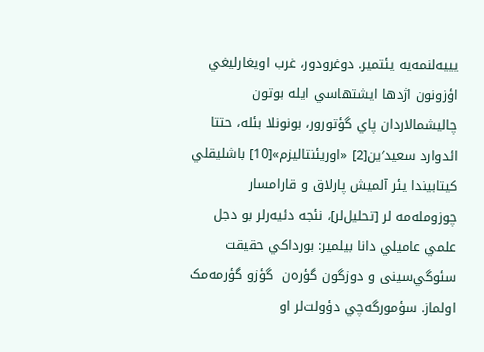يييه‌لنمه‌يه يئتمير. دوغرودور، غرب اويغارليغي اؤزونون اژدها ايشتهاسي ایله بوتون چاليشمالاردان پاي گؤتورور، بونونلا بئله، حتتا ائدوارد سعيد′ين[2] «اوريئنتاليزم»[10] باشليقلي کيتابيندا يئر آلميش پارلاق و قارامسار چوزومله‌مه لر [تحليل‌لر]، نئجه دئيه‌رلر بو دجل علمي عاميلي دانا بيلمير: بورداکي حقيقت سئوگي‌سينی و دوزگون گؤره‌ن  گؤزو گؤرمه‌مک اولماز. سؤمورگه‌چي دؤولت‌لر او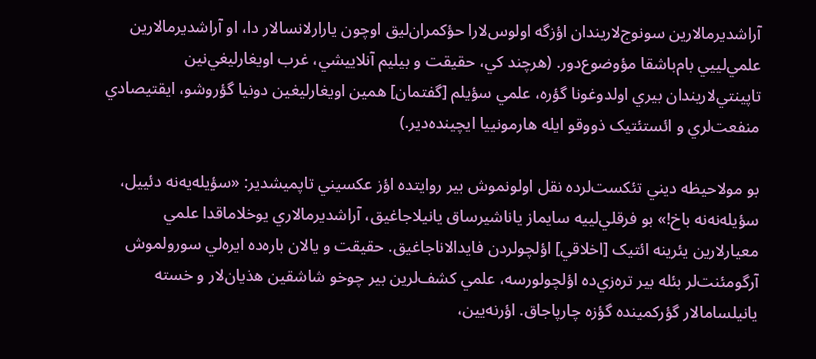آراشديرما‌لارين سونوج‌لاريندان‌ اؤزگه اولوس‌لارا حؤکمران‌ليق اوچون يارارلانسا‌لار دا، او آراشديرما‌لارين  علمي‌لييي بام‌باشقا مؤوضوع‌دور. (هرچند کي، حقيقت و بیلیم آنلاييشي، غرب اويغارليغي‌نين تاپينتي‌لاريندان بيري اولدوغونا گؤره، علمي سؤيلم [گفتمان] همين اويغارليغين دونيا گؤروشو، ايقتيصادي منفعت‌لري و ائستئتيک ذووقو ايله هارمونييا ايچينده‌دير.)

بو مولاحيظه ديني تئکست‌لرده نقل اولونموش بير روايتده اؤز عکسيني تاپميشدير: «سؤيله‌يه‌نه دئييل، سؤيله‌نه‌نه باخ!» بو فرقلي‌لييه سايماز ياناشیرساق یانیلاجاغیق، آراشديرما‌لاري يوخلاماقدا علمي معيارلارين یئرینه ائتيک [اخلاقي] اؤلچولردن فايدالاناجاغیق. حقيقت و يالان باره‌ده ايره‌لي سورولموش آرگومئنت‌لر بئله بير تره‌زي‌ده اؤلچولورسه، علمي کشف‌لرين بير چوخو شاشقين هذيان‌لار و خسته یانیلسامالار گؤرکمينده گؤزه چارپاجاق. اؤرنه‌یین،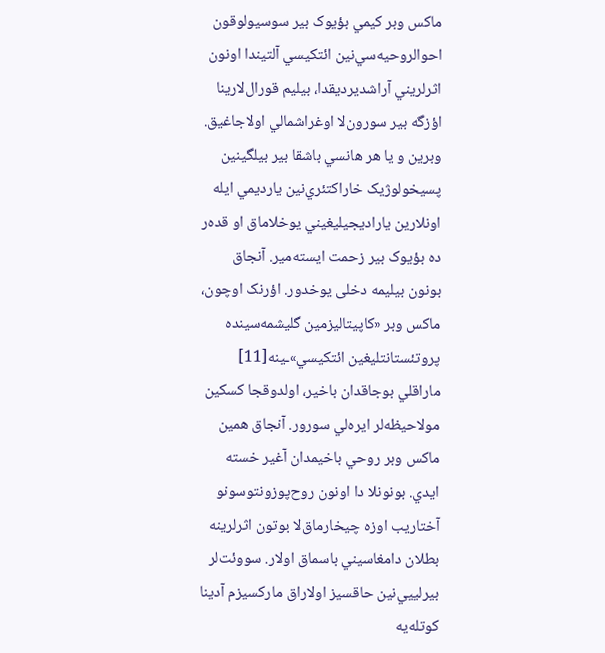ماکس وبر کيمي بؤيوک بير سوسيولوقون احوا‌لروحيه‌سي‌نين ائتکيسي آلتيندا اونون اثرلريني آراشديرديقدا، بیلیم قورا‌ل‌لارینا اؤزگه بیر سورون‌‌لا اوغراشمالي اولاجاغيق. وبرين و يا هر هانسي باشقا بير بيلگينين پسيخولوژيک خاراکتئري‌نين يارديمي ايله اونلارين ياراديجيليغيني يوخلاماق او قده‌ر ده بؤيوک بير زحمت ايسته‌مير. آنجاق بونون بیلیمه دخلی یوخدور. اؤرنک اوچون، ماکس وبر «کاپيتاليزمين گليشمه‌سينده پروتئستانتليغين ائتکيسي»ـينه[11] ماراقلي بوجاقدان باخير، اولدوقجا کسکين مولاحيظه‌لر ايره‌لي سورور. آنجاق همين ماکس وبر روحي باخيمدان آغير خسته ايدي. بونونلا دا اونون روح‌پوزونتوسونو آختاريب اوزه چيخارماق‌لا بوتون اثرلرينه بطلان دامغاسيني باسماق اولار. سووئت‌لر بيرلييي‌‌‌نين حاقسيز اولاراق مارکسيزم آدينا کوتله‌يه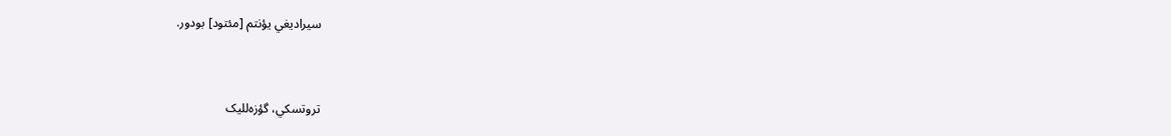سيراديغي يؤنتم [مئتود] بودور.



تروتسکي، گؤزه‌لليک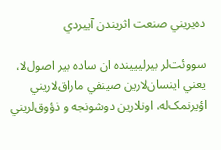ده‌يريني صنعت اثريندن آييردي

سووئت‌لر بيرلييينده ان ساده بير اصول‌لا، يعني اينسان‌لارين صينفي ماراق‌لاريني اؤيرنمک‌له، اونلارين دوشونجه و ذؤوق‌لريني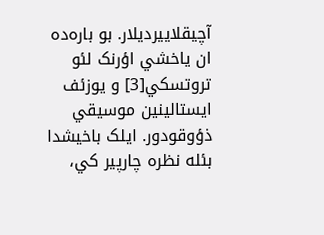آچيقلاييرديلار. بو باره‌ده ان ياخشي اؤرنک لئو تروتسکي[3] و يوزئف ايستا‌لينين موسيقي ذؤوقودور. ايلک باخيشدا بئله نظره چارپير کي،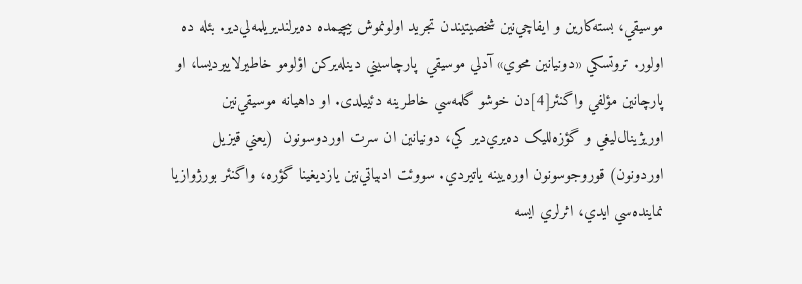موسيقي، بسته‌کارين و ايفاچي‌نين شخصيتيندن تجريد اولونموش بيچيمده ده‌يرلنديريلمه‌لي‌دير. بئله ‌ده اولور. تروتسکي‌ «دونيانين محوي» آدلي موسيقي  پارچاسيني دينله‌يرکن اؤلومو خاطيرلاییردیسا، او پارچانين مؤلفي واگنئر[4]دن خوشو گلمه‌سي خاطرينه دئييلدی. او داهيانه موسيقي‌نين اوريژينال‌ليغي و گؤزه‌لليک ده‌يري‌دير کي، دونيانين ان سرت اوردوسونون  (يعني قيزيل اوردونون) قوروجوسونون اوره‌يينه ياتيردي. سووئت ادبياتي‌نين يازديغينا گؤره، واگنئر بورژوازيا نماينده‌سي ايدي، اثرلري ايسه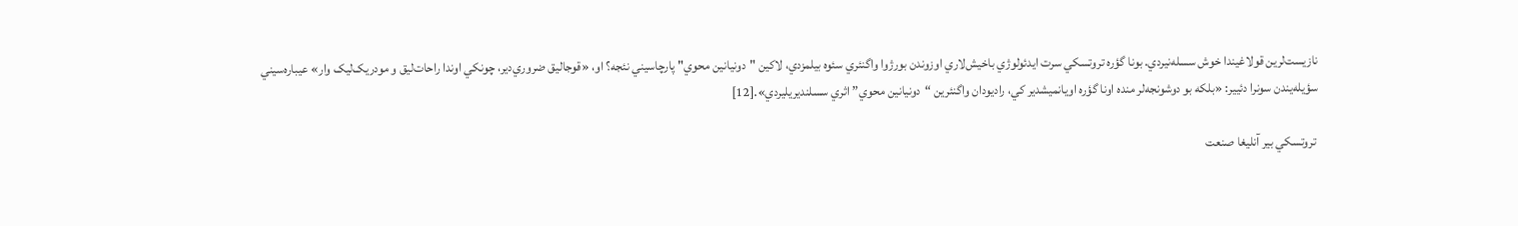نازيست‌لرين قولاغيندا خوش سسله‌نيردي. بونا گؤره تروتسکي سرت ايدئولوژي باخيش‌لاري اوزوندن بورژوا واگنئري سئوه بيلمزدي، لاکين "دونيانين محوي" پارچاسيني نئجه؟ او، «قوجا‌ليق ضروري‌دير، چونکي اوندا راحات‌ليق و مودريک‌ليک وار» عيباره‌سيني سؤيله‌يندن سونرا دئيير: «بلکه بو دوشونجه‌لر منده اونا گؤره اويانميشدير کي، راديودان واگنئرين “دونيانين محوي” اثري سسلنديريليردي».[12]

 تروتسکي بير آنليغا صنعت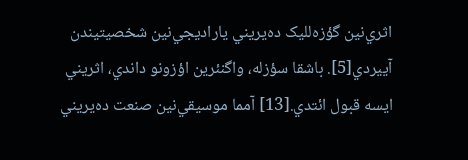اثري‌نين گؤزه‌لليک ده‌يريني ياراديجي‌نين شخصيتيندن آييردي[5]. باشقا سؤزله، واگنئرين اؤزونو داندي، اثريني ايسه قبول ائتدي.[13] آمما موسيقي‌نين صنعت ده‌يريني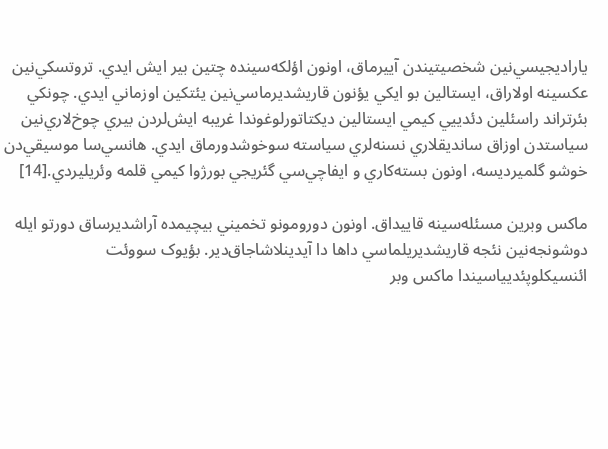ياراديجيسي‌نين شخصيتيندن آييرماق، اونون اؤلکه‌سينده چتين بير ايش ايدي. تروتسکي‌نين عکسينه اولا‌راق، ايستالين بو ايکي یؤنون قاريشديرماسي‌نين يئتکين اوزماني ايدي. چونکي بئرتراند راسئلين دئدييي کيمي ايستالين ديکتاتورلوغوندا غريبه ايش‌لردن بيري چوخ‌لاري‌نين سياستدن اوزاق سانديقلاري نسنه‌‌لري سياسته سوخوشدورماق ايدي. هانسي‌سا موسيقي‌دن خوشو گلميرديسه، اونون بسته‌کاري و ايفاچي‌سي گئريجي بورژوا کيمي قلمه وئريليردي.[14]

ماکس وبرين مسئله‌سينه قاييداق. اونون دورومونو تخميني بيچيمده آراشديرساق دورتو ايله دوشونجه‌نين نئجه قاريشديریلماسي داها دا آيدينلاشا‌جاق‌دير. بؤيوک سووئت ائنسيکلوپئدیياسيندا ماکس وبر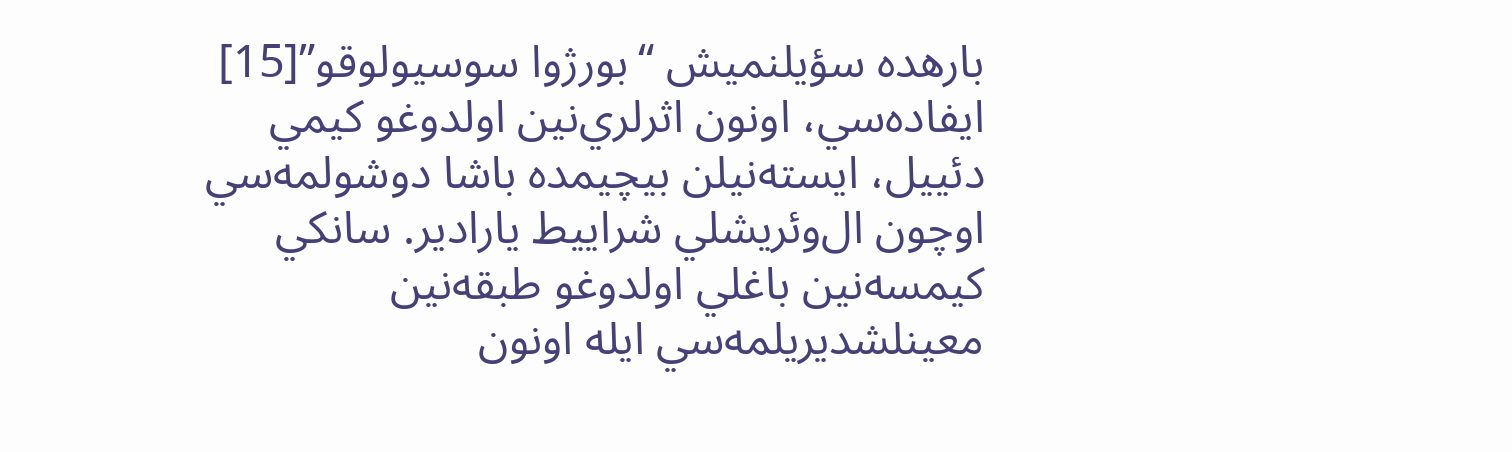بارهده سؤیلنميش “بورژوا سوسيولوقو”[15] ايفاده‌سي، اونون اثرلري‌نين اولدوغو کيمي دئييل، ايسته‌نيلن بيچيمده باشا دوشولمه‌سي اوچون ال‌وئريشلي شراييط يارا‌دير. سانکي کيمسه‌نين باغلي اولدوغو طبقه‌نين معينلشديريلمه‌سي ايله اونون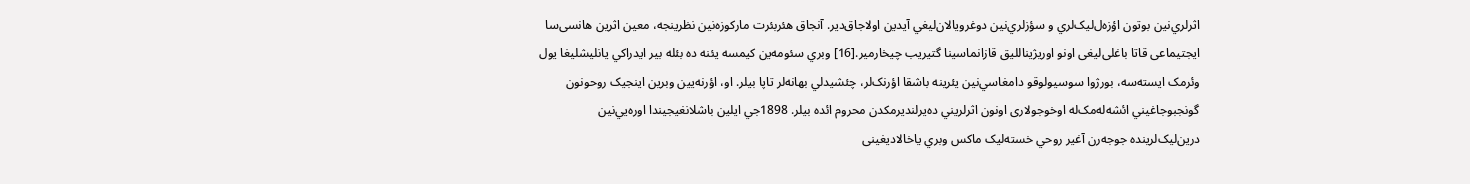اثرلري‌نين بوتون اؤزه‌ل‌ليک‌لري و سؤزلري‌نين دوغرويالان‌ليغي آيدين اولا‌جاق‌دير. آنجاق هئربئرت مارکوزه‌نین نظرینجه، معین اثرین هانسی‌سا ایجتیماعی قاتا باغلی‌لیغی اونو اوریژیناللیق قازانماسینا گتیریب چیخارمیر.[16] وبري سئومه‌ين کيمسه يئنه ده بئله بير ايدراکي يانليشليغا يول وئرمک ايسته‌سه، بورژوا سوسيولوقو دامغاسي‌نين يئرينه باشقا اؤرنک‌لر، چئشيدلي بهانه‌لر تاپا بيلر. او، اؤرنه‌يين وبرين اينجيک روحونون گونجبوجاغيني ائشه‌له‌مک‌له اوخوجولاری اونون اثرلريني ده‌يرلنديرمکدن محروم ائده بيلر. 1898جي ايلين باشلانغيجيندا اوره‌يي‌نين درين‌ليک‌لرينده جوجه‌رن آغير روحي خسته‌ليک ماکس وبري ياخالاديغینی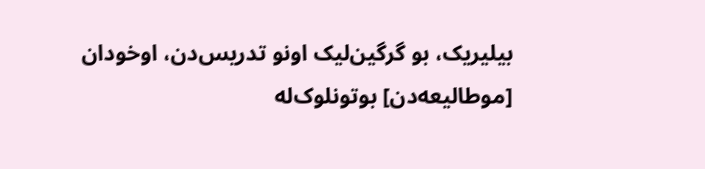بیلیریک، بو گرگین‌لیک اونو تدريس‌دن، اوخودان [موطا‌ليعه‌دن] بوتونلوک‌له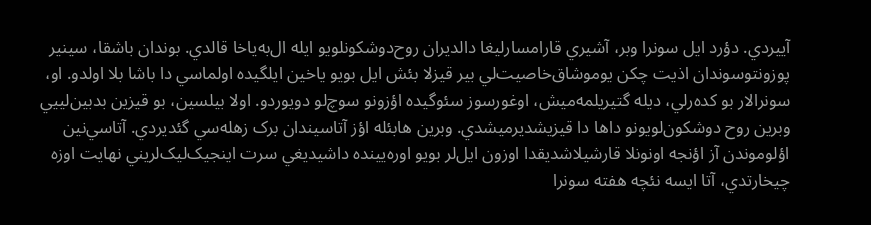آييردي. دؤرد ايل سونرا وبر، آشيري قارامسارلیغا دالدیران روح‌دوشکونلويو ايله ال‌به‌ياخا قالدي. بوندان باشقا، سينير پوزونتوسوندان اذيت چکن يوموشاق‌خاصيت‌لي بير قيزلا بئش ايل بويو ياخين ايلگيده اولماسي دا باشا بلا اولدو. او، سونرا‌لار بو کده‌رلي، ديله گتيريلمه‌ميش، اوغورسوز سئوگيده اؤزونو سوچ‌لو دويوردو. اولا بيلسين، بو قيزين بدبين‌لييي وبرين روح دوشکون‌لويونو داها دا قيزيشديرميشدي. وبرين هابئله اؤز آتاسيندان برک زهله‌سي گئديردي. آتاسي‌نين اؤلوموندن آز اؤنجه اونونلا قارشیلاشدیقدا اوزون ايل‌لر بويو اوره‌يينده داشيديغي سرت اينجيک‌ليک‌لريني نهايت اوزه چيخارتدي، آتا ايسه نئچه هفته سونرا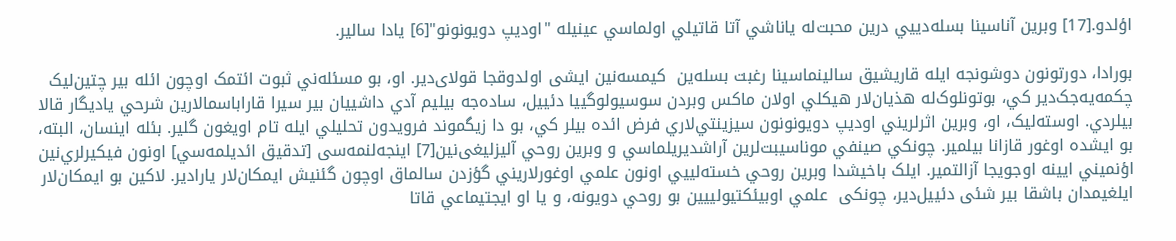اؤلدو.[17] وبرين آناسينا بسله‌دييي درين محبت‌له ياناشي آتا قاتيلي اولماسي عينيله "اوديپ دويونونو"[6] يادا سالير.

بورادا، دورتونون دوشونجه ايله قاريشيق سالينماسینا رغبت بسله‌ين  کيمسه‌نین ایشی اولدوقجا قولای‌دیر. او، بو مسئله‌ني ثبوت ائتمک اوچون ائله بير چتين‌ليک چکمه‌يه‌جک‌دير کي، بوتونلوک‌له هذيان‌لار هيکلي اولان ماکس وبردن سوسيولوگييا دئييل، ساده‌جه بیلیم آدي داشييان بير سيرا قاراباسما‌لارين شرحي ياديگار قالا بيلردي. اوسته‌ليک، او، وبرين اثرلريني اوديپ دويونونون سيزينتي‌لاري فرض ائده بيلر کي، بو دا زيگموند فرويدون تحليلي ايله تام اويغون گلير. بئله اينسان، البته، بو ايشده اوغور قازانا بيلمير. چونکي صينفي موناسيبت‌لرين آراشديريلماسي و وبرين روحي آلیزلیغی‌نین[7] اینجه‌لنمه‌سی [تدقيق ائديلمه‌سي] اونون فيکيرلري‌نين اؤنميني ایینه اوجویجا آزالتمير. ایلک باخیشدا وبرين روحي خسته‌لييي اونون علمي اوغورلاريني گؤزدن سالماق اوچون گئنيش ايمکان‌لار يارادیر. لاکین بو ایمکان‌لار ایلغیمدان باشقا بیر شئی دئییل‌دیر، چونکی  علمي اوبيئکتيولييين بو روحي دويونه، و يا او ايجتيماعي قاتا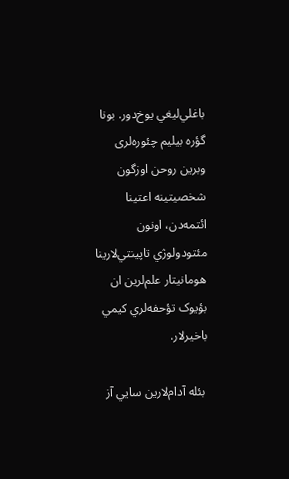باغلي‌ليغي يوخ‌دور. بونا گؤره بیلیم چئوره‌لری وبرين روحن اوزگون شخصيتينه اعتينا ائتمه‌دن، اونون مئتودولوژي تاپينتي‌لارينا هومانيتار علم‌لرين ان بؤيوک تؤحفه‌‌لري کيمي باخيرلار.

 بئله آدام‌لارين سايي آز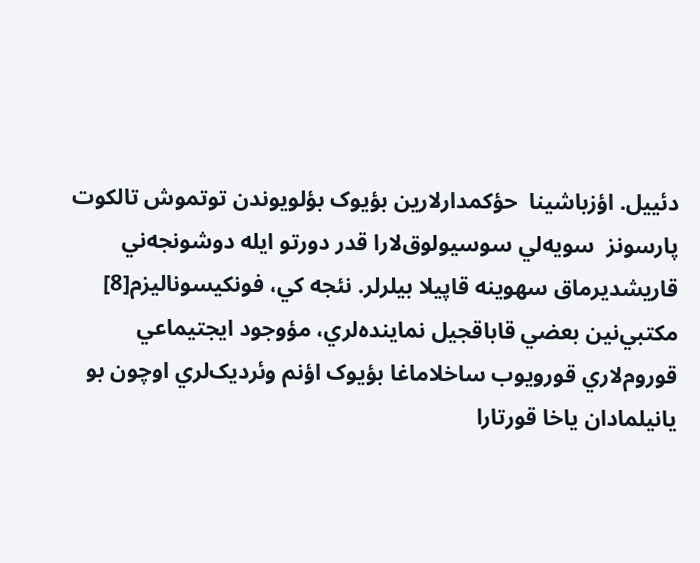دئييل. اؤزباشينا  حؤکمدارلارين بؤيوک بؤلويوندن توتموش تالکوت پارسونز  سويه‌لي سوسيولوق‌لارا قدر دورتو ايله دوشونجه‌ني قاريشديرماق سهوينه قاپيلا بیلرلر. نئجه کي، فونکيسوناليزم[8] مکتبي‌نين بعضي قاباقجيل نماينده‌لري، مؤوجود ايجتيماعي قوروم‌لاري قورويوب ساخلاماغا بؤيوک اؤنم وئرديک‌لري اوچون بو یانیلمادان یاخا قورتارا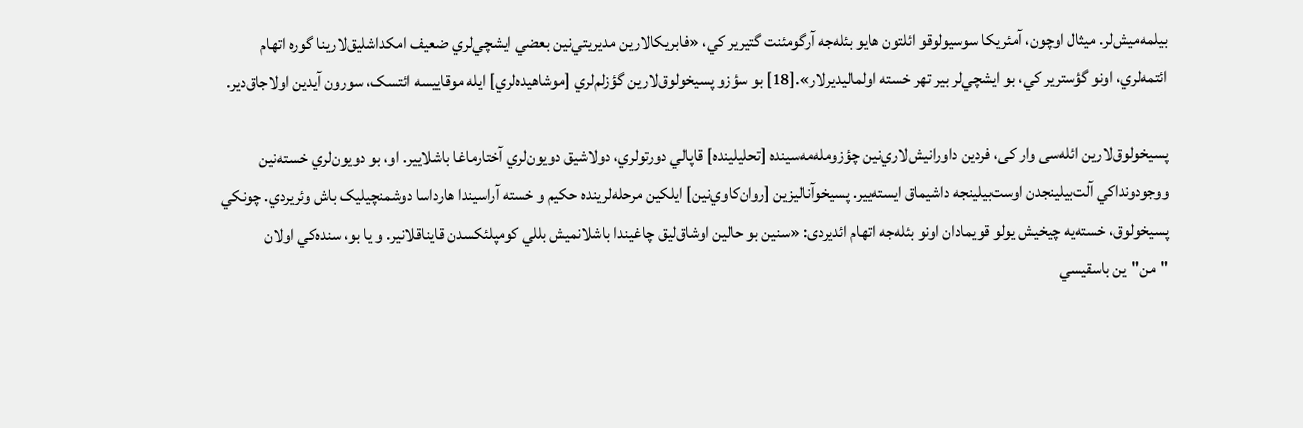بیلمه‌میش‌لر. ميثال اوچون، آمئريکا سوسيولوقو ائلتون هايو بئله‌جه آرگومئنت گتيرير کي، «فابریکالارین مديريتي‌‌نین بعضي ايشچي‌لري ضعيف امکداشليق‌لارينا گوره اتهام ائتمه‌لري، اونو گؤسترير کي، بو ايشچي‌لر بير تهر خسته اولماليديرلار».[18] بو سؤزو پسيخولوق‌لارين گؤزلم‌لري [موشاهيده‌لري] ايله موقاييسه ائتسک، سورون آيدين اولا‌جاق‌دير.

پسيخولوق‌لارین ائله‌سی وار کی، فردين داورانيش‌لاري‌نين چؤزومله‌مه‌سينده [تحليلينده] قاپالي دورتو‌لري، دولاشيق دويون‌لري آختارماغا باشلايير. او، بو دويون‌لري خسته‌نين ووجودونداکي آلت‌بيلينجدن اوست‌بيلينجه داشيماق ايسته‌يير. پسيخوآناليزين [روان‌کاوي‌نين] ايلکين مرحله‌لرينده حکيم و خسته آراسيندا هارداسا دوشمنچيليک باش وئريردي. چونکي پسيخولوق، خسته‌يه چيخيش يولو قويما‌دان اونو بئله‌جه اتهام ائديردی: «سنين بو حالين اوشاق‌ليق چاغيندا باشلانميش بللي کومپلئکسدن قايناقلانير. و يا بو، سنده‌کي اولان "من"ين باسقيسي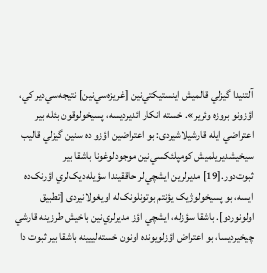آلتنيدا گيزلي قالميش اينستيکتي‌نين [غريزه‌سي‌نين] نتيجه‌سي‌دير کي، اؤزونو بروزه وئرير». خسته انکار ائديردیسه، پسيخولوقون بئله بير اعتراضي ايله قارشيلاشيردی: بو اعتراضين اؤزو ده سنين گيزلي قاليب سيخيشديريلميش کومپلئکسي‌نين موجودلوغونا باشقا بير ثبوت‌دور.[19] مديرلرين ايشچي‌لر حاققيندا سؤيله‌ديک‌لري اؤرنک‌ده ايسه، بو پسيخولوژيک يؤنتم بوتونلونک‌له اويغولانيردی [تطبيق اولونوردو]. باشقا سؤزله، ايشچي اؤز مديرلري‌نين باخيش طرزينه قارشي چيخيردیسا، بو اعتراض اؤزلويونده اونون خسته‌لييينه باشقا بير ثبوت دا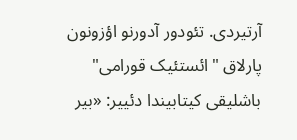آرتيردی. تئودور آدورنو اؤزونون پارلاق "ائستئیک قورامی" باشلیقی کیتابیندا دئییر: «بیر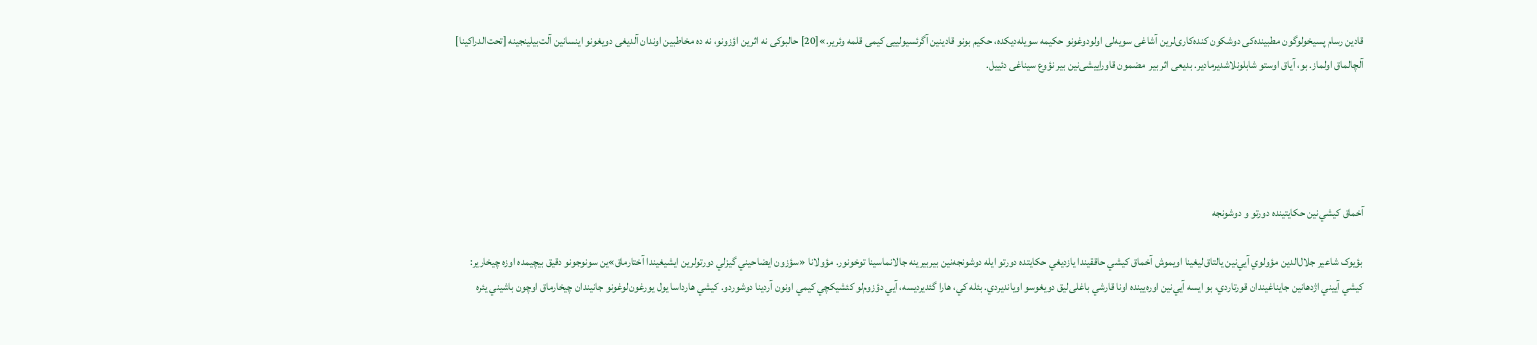قادین رسام پسیخولوگون مطبینده‌کی دوشکون کنده‌کاری‌لرین آشاغی سویه‌لی اولودوغونو حکیمه سویله‌دیکده، حکیم بونو قادینین آگرئسیولییی کیمی قلمه وئریر.»[20] حالبوکی نه اثرین اؤزونو، نه ده مخاطبین اوندان آلدیغی دویغونو اینسانین آلت‌بیلینجینه [تحت‌الدراکینا] آلچالماق اولماز. بو، آیاق اوستو شابلونلاشدیرمادیر. بدیعی اثر بیر  مضمون قاوراییشی‌نین بیر نؤوع سیناغی دئییل.





آخماق کيشي‌نين حکايتينده دورتو و دوشونجه

بؤيوک شاعیر جلال‌‌الدين مؤولوي آيي‌نين يالتاق‌ليغينا اويموش آخماق کيشي حاققيندا يازديغي حکايتده دورتو ايله دوشونجه‌نين بيربيرينه جالانماسينا توخونور. مؤولانا «سؤزون ايضاحيني گيزلي دورتو‌لرين ايشيغيندا آختارماق»ين سونوجونو دقيق بيچيمده اوزه چيخارير:  کيشي آييني اژدهانين جايناغيندان قورتاردي، بو ايسه آيي‌نين اوره‌يينده اونا قارشي باغلی‌ليق دويغوسو اويانديردي. بئله کي، هارا گئديرديسه، آيي دؤزوم‌لو کئشيکچي کيمي اونون آردينا دوشوردو. کيشي هارداسا يول يورغون‌لوغونو جانيندان چيخارماق اوچون باشيني يئره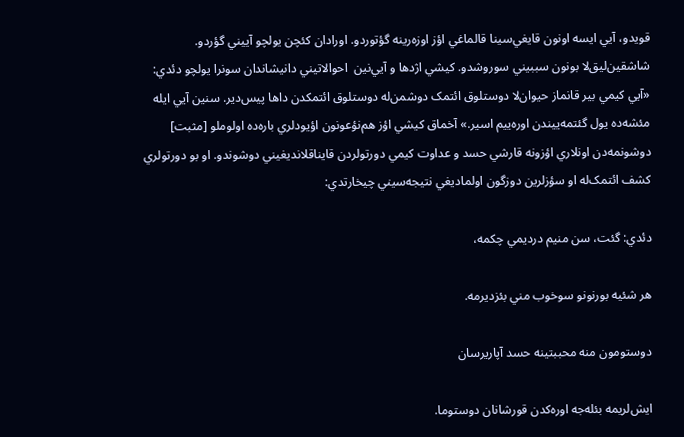قويدو، آيي ايسه اونون قايغي‌سينا قالماغي اؤز اوزه‌رینه گؤتوردو. اورا‌دان کئچن يولچو آييني گؤردو. شاشقين‌ليق‌لا بونون سببيني سوروشدو. کيشي اژدها و آيي‌نين  احوالاتيني دانيشاندان سونرا يولچو دئدي: «آيي کيمي بير قانماز حيوان‌لا دوستلوق ائتمک دوشمن‌له دوستلوق ائتمکدن داها پيس‌دير. سنين آيي ايله مئشه‌ده يول گئتمه‌ييندن اوره‌ييم اسير.» آخماق کيشي اؤز هم‌نؤعونون اؤيودلري باره‌ده اولوملو [مثبت] دوشونمه‌دن اونلاري اؤزونه قارشي حسد و عداوت کيمي دورتو‌لردن قايناقلانديغيني دوشوندو. او بو دورتو‌لري کشف ائتمک‌له او سؤزلرين دوزگون اولماديغي نتيجه‌سيني چيخارتدي:

دئدي: گئت، سن منيم درديمي چکمه،

هر شئيه بورنونو سوخوب مني بئزديرمه.

دوستومون منه محببتينه حسد آپاريرسان

ايش‌لريمه بئله‌جه اوره‌کدن قورشانان دوستوما.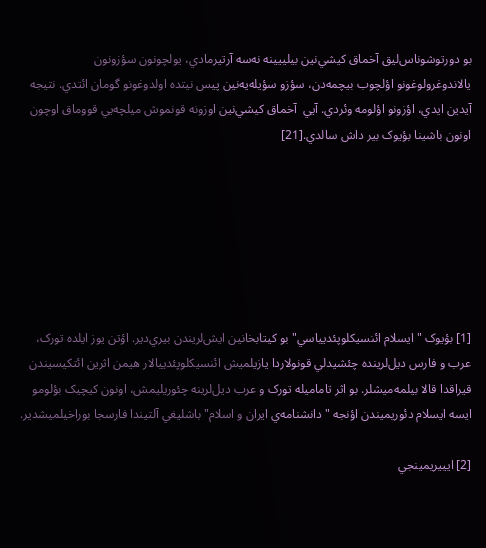بو دورتوشوناس‌ليق آخماق کيشي‌نين بيلييينه نه‌سه آرتيرمادي، يولچونون سؤزونون يالاندوغرولوغونو اؤلچوب بيچمه‌دن، سؤزو سؤيله‌يه‌نين پيس نيتده اولدوغونو گومان ائتدي. نتيجه آيدين ايدي، اؤزونو اؤلومه وئردي. آيي  آخماق کيشي‌نين اوزونه قونموش ميلچه‌يي قووماق اوچون اونون باشينا بؤيوک بير داش سالدي.[21]







[1] بؤيوک "ايسلام ائنسيکلوپئديياسي" بو کيتابخانين ايش‌لريندن بيري‌دير. اؤتن يوز ايلده تورک، عرب و فارس ديل‌لرينده چئشيدلي قونولاردا يازيلميش ائنسيکلوپئدیيالار هيمن اثرين ائتکيسيندن قيراقدا قالا بيلمه‌ميشلر. بو اثر تاماميله تورک و عرب ديل‌لرينه چئوريليمش، اونون کيچيک بؤلومو ايسه ايسلام دئوريميندن اؤنجه "دانشنامه‌ي ايران و اسلام" باشليغي آلتيندا فارسجا بوراخيلميشدير.

[2] ايييريمينجي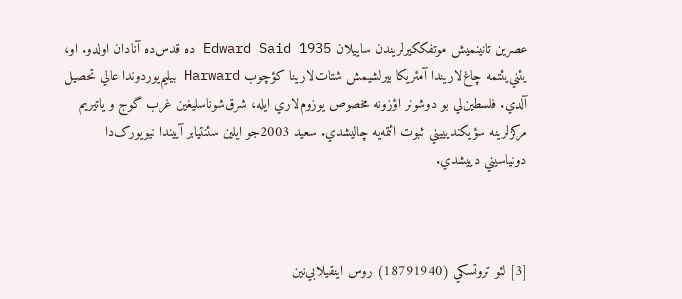عصرين تانينميش موتفککيرلريندن ساييلان Edward Said 1935 ده قدس‌ده آنا‌دان اولدو. او، يئني‌يئتمه چاغ‌لاريندا آمئريکا بيرلشيمش شتات‌لارينا کؤچوب Harward بيليم‌يوردوندا عالي تحصيل آلدي. فلسطين‌لي بو دوشونر اؤزونه مخصوص يوزوم‌لاري ايله، شرق‌شوناسليغين غرب گوج و ياتيريم مرکزلرينه سؤيکنديييني ثبوت ائتمه‌يه چاليشدي. سعيد 2003جو ايلين سئنتيابر آييندا نيويورک‌دا دونياسيني دييشدي.



[3] لئو تروتسکي (18791940) روس اينقيلابي‌نين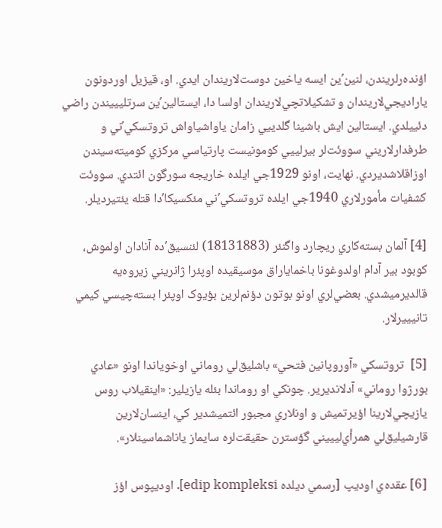اؤنده‌رلريندن، لنين′ين ايسه ياخين دوست‌لاريندان‌ ايدي. او، قيزيل اوردونون ياراديجي‌لاريندان‌ و تشکيلاتچي‌لاريندان‌ اولسا دا، ايستا‌لين′ين سرتليييندن راضي دئييلدي. ايستالين ايش باشينا گلدييي زامان ياواشياواش تروتسکي′ني و طرفدارلاريني سووئت‌لر بيرلييي کومونيست پارتياسي مرکزي کوميته‌سيندن اوزاقلاشديردي. نهايت، اونو 1929جي ايلده خاريجه سورگون ائتدي. سووئت کشفيات مأمورلاري 1940جي ايلده تروتسکي′ني مئکسيکا′دا قتله يئتيرديلر.

[4] آلمان بسته‌کاري ريچارد واگنئر (18131883) لئنسيق′ده آنا‌دان اولموش، کوبود بير آدام اولدوغونا باخماياراق موسيقيده اوپئرا ژانريني زيروه‌يه قالديرميشدي. بعضي‌لري اونو بوتون دؤنم‌لرين بؤيوک اوپئرا بسته‌چيسي کيمي تانيييرلار.

[5]  تروتسکي «آوروپانين فتحي» باشليق‌لي روماني اوخوياندا اونو «عادي بورژوا روماني» آدلانديرير. چونکي او روماندا بئله يازيلير: «اينقيلاب روس يازيچي‌لارينا اؤيرتميش و اونلاري مجبور ائتميشدير کي، اينسان‌لارين قارشيليق‌لي همرأي‌ليييني گؤسترن حقيقت‌لره سايماز ياناشماسينلار».

[6] عقده‌ي اوديپ [رسمي ديلده edip kompleksi]. اوديپوس اؤز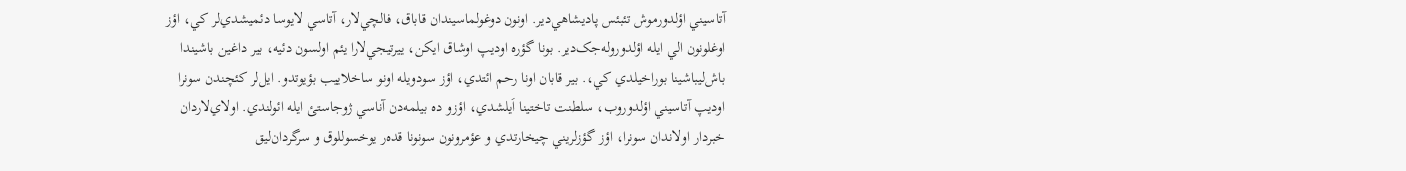آتاسيني اؤلدورموش تئبئس پاديشاهي‌دير. اونون دوغولماسیندان قاباق، فالچي‌لار، آتاسي لايوسا دئميشدي‌لر کي، اؤز اوغلونون الي‌ ايله اؤلدوروله‌جک‌دير. بونا گؤره اوديپ اوشاق ايکن، ييرتيجي‌لارا يئم اولسون دئیه، بير داغين باشيندا باش‌ليباشينا بوراخيلدي کي،. بير قابان اونا رحم ائتدي، اؤز سودويله اونو ساخلاييب بؤيوتدو. ايل‌لر کئچندن سونرا اوديپ آتاسيني اؤلدوروب، سلطنت تاختينا اَيلشدي، اؤزو ده بيلمه‌دن آناسي ژوجاستئ ايله ائولندي. اولاي‌لاردان خبردار اولاندان سونرا، اؤز گؤزلريني چيخارتدي و عؤمرونون سونونا قده‌ر يوخسوللوق و سرگردان‌ليق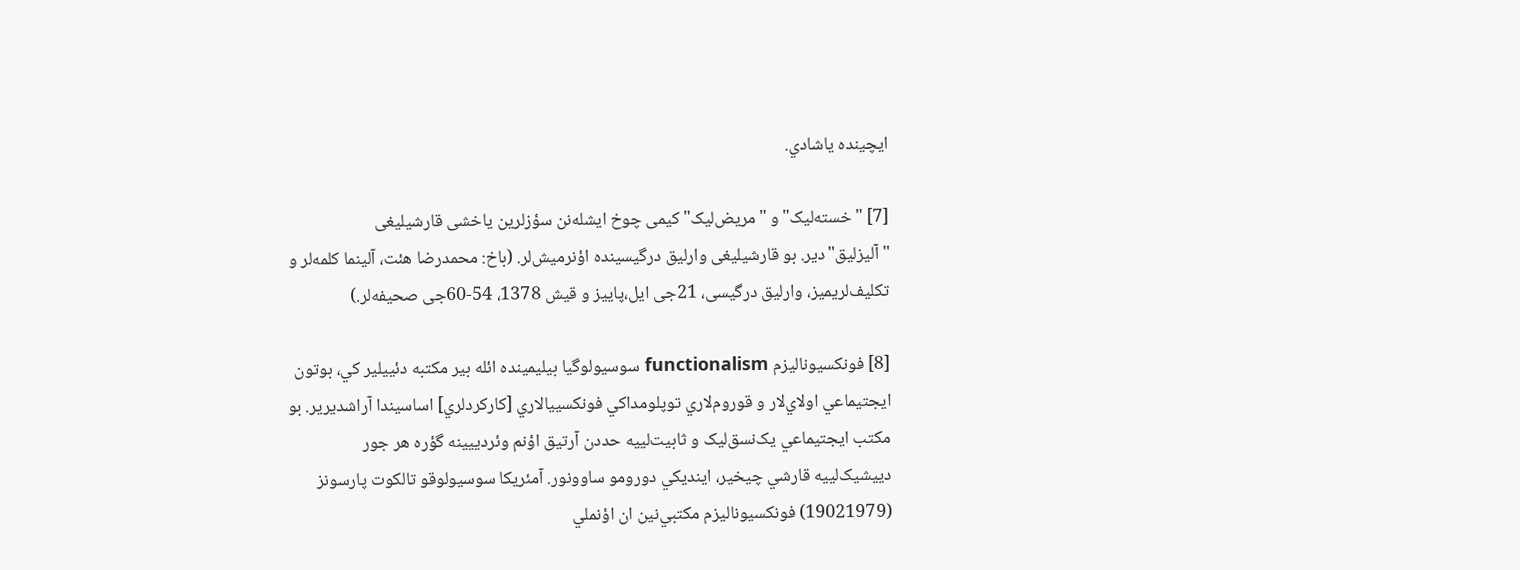ايچينده ياشادي.

[7] "خسته‌لیک" و "مریض‌لیک" کیمی چوخ ایشله‌نن سؤزلرین یاخشی قارشیلیغی "آلیزلیق‌"دیر. بو قارشیلیغی وارلیق درگیسینده اؤنرمیش‌لر. (باخ: محمدرضا هئت، آلینما کلمه‌لر و تکلیف‌لریمیز، وارلیق درگیسی، 21جی ایل،پاییز و قیش 1378، 54-60جی صحیفه‌لر.)

[8] فونکسيوناليزم functionalism سوسيولوگيا بیلیمینده ائله بير مکتبه دئييلير کي، بوتون ايجتيماعي اولاي‌لار و قوروم‌لاري توپلومداکي فونکسييالاري [کارکردلري] اساسيندا آراشديرير. بو مکتب ايجتيماعي يک‌نسق‌ليک و ثابيت‌لييه حددن آرتيق اؤنم وئردييينه گؤره هر جور دييشيک‌لييه قارشي چيخير، اينديکي دورومو ساوونور. آمئريکا سوسيولوقو تالکوت پارسونز (19021979) فونکسيوناليزم مکتبي‌نين ان اؤنملي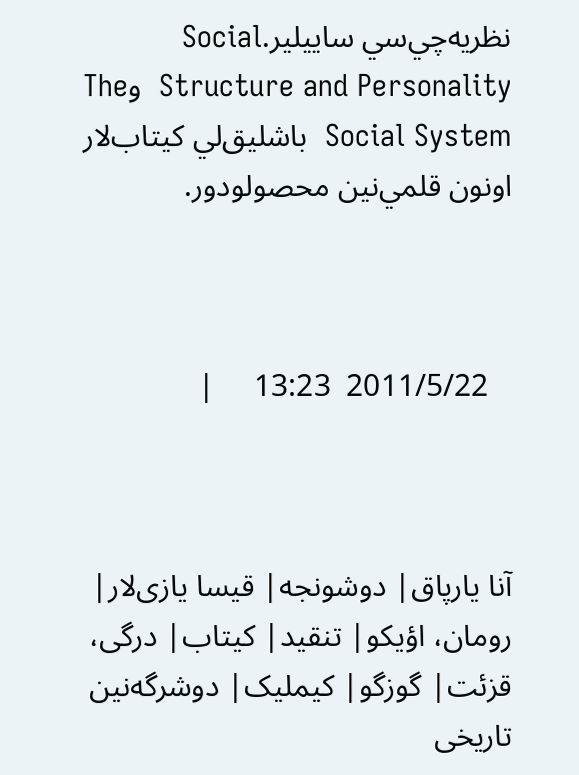نظريه‌چي‌سي ساييلير.Social Structure and Personality  وThe Social System  باشليق‌لي کيتاب‌لار اونون قلمي‌نين محصولودور.



   2011/5/22  13:23     |



آنا یارپاق| دوشونجه| قیسا یازی‌لار| رومان، اؤیکو| تنقید| کیتاب| درگی، قزئت| گوزگو| کیملیک| دوشرگه‌نین تاریخی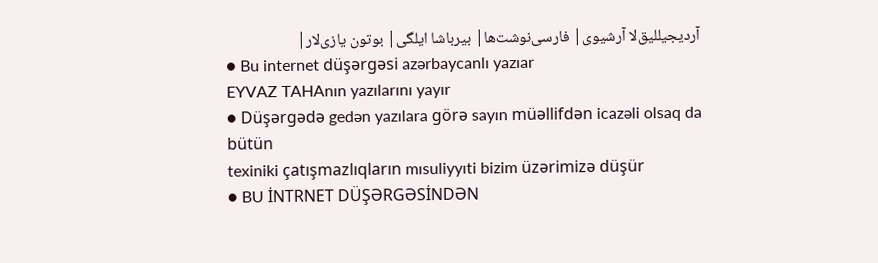آردیجیللیق‌لا آرشیوی| فارسی‌نوشت‌ها| بیرباشا ایلگی| بوتون یازی‌لار|
● Bu internet düşərgəsi azərbaycanlı yazıar
EYVAZ TAHAnın yazılarını yayır
● Düşərgədə gedən yazılara görə sayın müəllifdən icazəli olsaq da bütün
texiniki çatışmazlıqların mısuliyyıti bizim üzərimizə düşür
● BU İNTRNET DÜŞƏRGƏSİNDƏN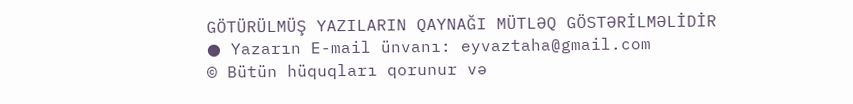GÖTÜRÜLMÜŞ YAZILARIN QAYNAĞI MÜTLƏQ GÖSTƏRİLMƏLİDİR
● Yazarın E-mail ünvanı: eyvaztaha@gmail.com
© Bütün hüquqları qorunur və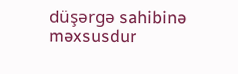düşərgə sahibinə məxsusdur